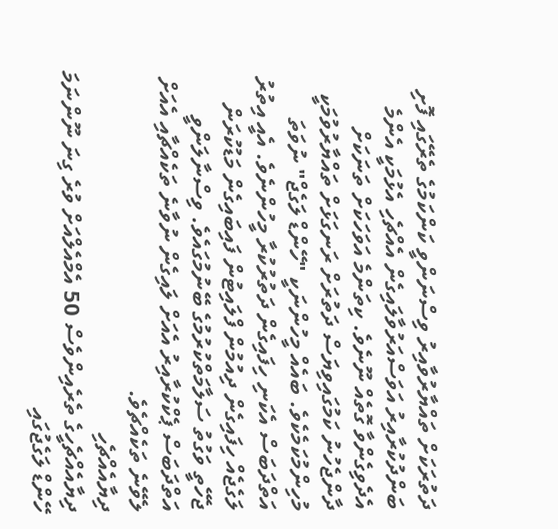ދަތުރަކަށް ތައްޔާރުވާއިރު ވިސްނަންވީ ކަންކަމުގެ ތެރޭގައި ފޮށި ބަންދުކުރާއިރު އަވަސްއަރުވާލައިގެން އެއްޗެހި އެޅުމަކީ އެންމެ އެދެވިގެންވާ ގޮތެއް ނޫނެވެ. ކިތަންމެ އަވަހަކަށް ތަނަކަށް ދާންޖެހުނު ކަމުގައިވިޔަސް ދަތުރަށް ރަނގަޅަށް ތައްޔާރުވުމަކީ މުހިންމުކަމެކެވެ. ބައެއް މީހުންނަކީ "ހޭންޑް ލަގެޖް" ނުވަތަ އަތްދަބަސް އެކަނި ހިފައިގެން ދަތުރުކުރާ މީހުންނެވެ. އެއީ އިތުރު ލަގެޖެއް ހިފައިގެން ދިއުމުން ފްލައިޓުން ފައިބައިގެން މަޑުކުރަން ޖެހޭތީ ވަގުތު ސަލާމަތްކުރުމުގެ ބޭނުމުގައެވެ. ވިސްނާލަންވީ އަތްދަބަސް ޕެކްކުރާއިރު އެއަށް ލައިގެން ނުވާނެ ތަކެއްޗާއި އެއަށް ލެވޭނެ ތަކެއްޗެވެ.
ދިޔާއެއްޗެހި
ދިޔާއެއްޗެހީގެ ތެރެއިންވެސް 50 އެމްއެލްއަށް ވުރެ ގިނަ ނޫންނަމަ ހޭންޑް ލަގެޖުގައި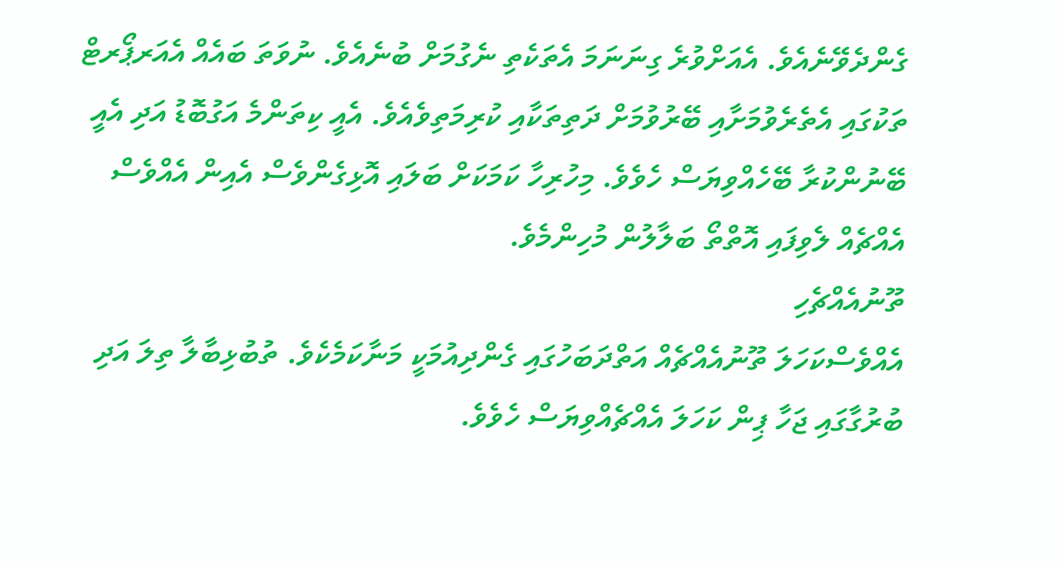ގެންދެވޭނެއެވެ. އެއަށްވުރެ ގިނަނަމަ އެތަކެތި ނެގުމަށް ބުނެއެވެ. ނުވަތަ ބައެއް އެއަރޕޯރޓް ތަކުގައި އެތެރެވުމަށާއި ބޭރުވުމަށް ދަތިތަކާއި ކުރިމަތިވެއެވެ. އެއީ ކިތަންމެ އަގުބޮޑު އަދި އެއީ ބޭނުންކުރާ ބޭހެއްވިޔަސް ހެވެވެ. މިހުރިހާ ކަމަކަށް ބަލައި އޮޅިގެންވެސް އެއިން އެއްވެސް އެއްޗެއް ލެވިފައި އޮތްތޯ ބަލާލުން މުހިންމެވެ.
ތޫނުއެއްޗެހި
އެއްވެސްކަހަލަ ތޫނުއެއްޗެއް އަތްދަބަހުގައި ގެންދިއުމަކީ މަނާކަމެކެވެ. ތުބުޅިބާލާ ތިލަ އަދި ބުރުގާގައި ޖަހާ ޕިން ކަހަލަ އެއްޗެއްވިޔަސް ހެވެވެ.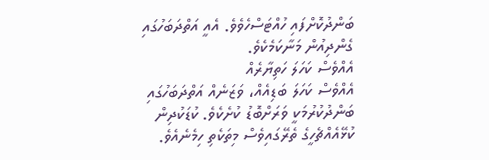ބަންދުކޮށްފައި ހުއްޓަސްހެވެވެ. އެއީ އަތްދަބަހުގައި ގެންދިއުން މަނާކަމެކެވެ.
އެއްވެސް ކަހަލަ ހަތިޔާރެއް
އެއްވެސް ކަހަލަ ބަޑިއެއް، ވަޒަނެއް އަތްދަބަހުގައި ބަންދުކުރުމަކީ ވަރަށްބޮޑު ކުށެކެވެ. ކުޑަކުދިން ކުޅޭއެއްޗެހީގެ ތެރޭގައިވެސް މިތަކެތި ހިމެނެއެވެ.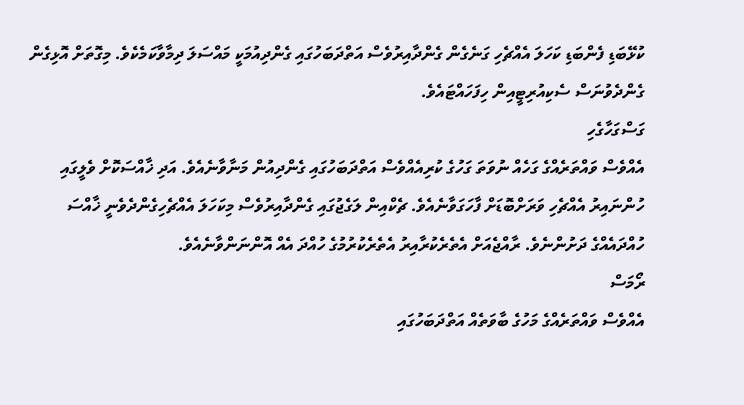ކުޅޭބަޑި ފެންބަޑި ކަހަލަ އެއްޗެހި ގަނެގެން ގެންދާއިރުވެސް އަތްދަބަހުގައި ގެންދިއުމަކީ މައްސަލަ ދިމާވާކަމެކެވެ. މިގޮތަށް އޮޅިގެން ގެންދެވުނަސް ސެކިއުރިޓީއިން ހިފަހައްޓައެވެ.
ގަސްގަހާގެހި
އެއްވެސް ވައްތަރެއްގެ ގަހެއް ނުވަތަ ގަހުގެ ކުރިއެއްވެސް އަތްދަބަހުގައި ގެންދިއުން މަނާވާނެއެވެ. އަދި ޚާއްސަކޮށް ވެލީގައި ހުންނައިރު އެއްޗެހި ވަރަށްބޮޑަށް ފާހަގަވާނެއެވެ. ޗެކްއިން ލަގެޖުގައި ގެންދާއިރުވެސް މިކަހަލަ އެއްޗެހިގެންދެވެނީ ޚާއްސަ ހުއްދައެއްގެ ދަށުންނެވެ. ރާއްޖެއަށް އެތެރެކުރާއިރު އެތެރެކުރުމުގެ ހުއްދަ އެއް އޮންނަންވާނެއެވެ.
ރޯމަސް
އެއްވެސް ވައްތަރެއްގެ މަހުގެ ބާވަތެއް އަތްދަބަހުގައި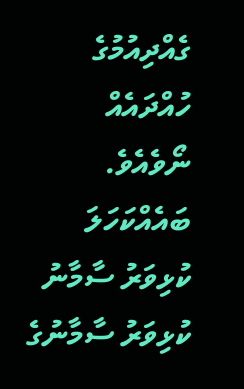ގެއްދިއުމުގެ ހުއްދައެއް ނޯވެއެވެ.
ބައެއްކަހަލަ ކުޅިވަރު ސާމާނު
ކުޅިވަރު ސާމާނުގެ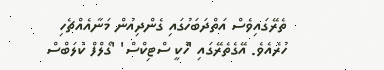ތެރޭގައިވެސް އަތްދަބަހުގައި ގެންދިއުން މަނާއެއްޗެހި ހުރެއެވެ. އޭގެތެރޭގައި 'ހޮކީ ސްޓިކްސް' 'ގޯލްފް ކުލަބްސް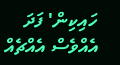ހައިކިން' ފަދަ އެއްވެސް އެއްޗެއް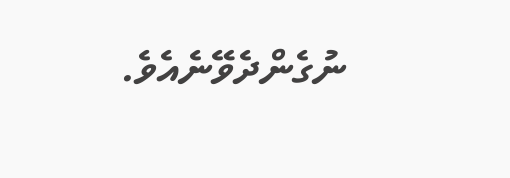ނުގެންދެވޭނެއެވެ.